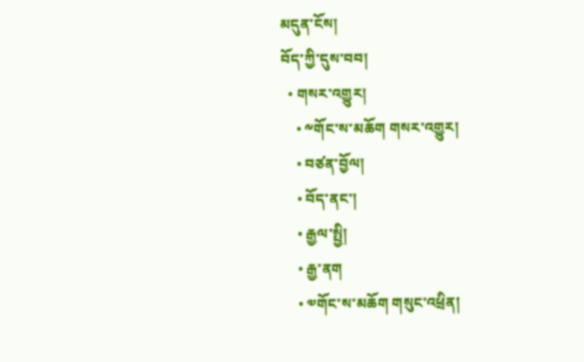མདུན་ངོས།
བོད་ཀྱི་དུས་བབ།
  • གསར་འགྱུར།
    • ༸གོང་ས་མཆོག གསར་འགྱུར།
    • བཙན་བྱོལ།
    • བོད་ནང་།
    • རྒྱལ་སྤྱི།
    • རྒྱ་ནག
    • ༧གོང་ས་མཆོག གསུང་འཕྲིན།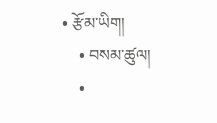• རྩོམ་ཡིག།
    • བསམ་ཚུལ།
    •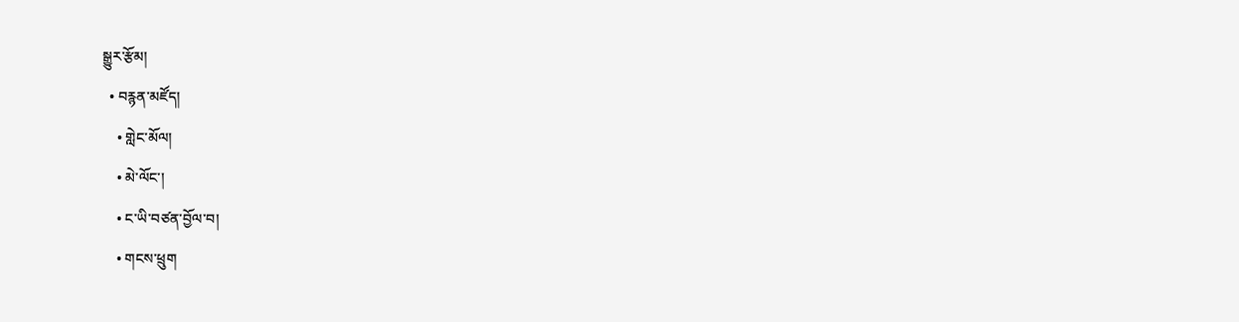སྒྱུར་རྩོམ།
  • བརྙན་མཛོད།
    • གླེང་མོལ།
    • མེ་ལོང་།
    • ང་ཡི་བཙན་བྱོལ་བ།
    • གངས་ཕྲུག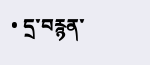• དྲ་བརྙན་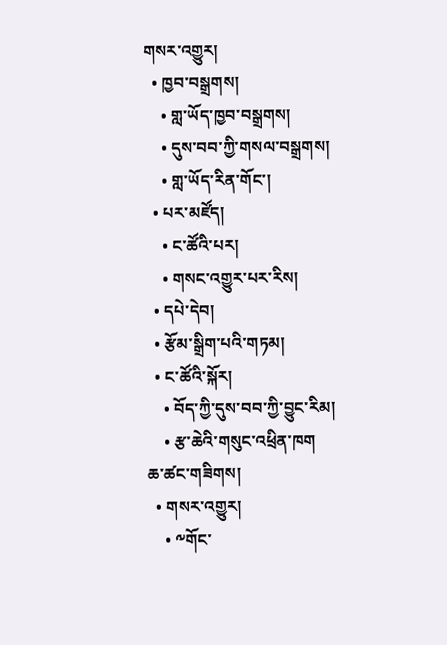གསར་འགྱུར།
  • ཁྱབ་བསྒྲགས།
    • གླ་ཡོད་ཁྱབ་བསྒྲགས།
    • དུས་བབ་ཀྱི་གསལ་བསྒྲགས།
    • གླ་ཡོད་རིན་གོང་།
  • པར་མཛོད།
    • ང་ཚོའི་པར།
    • གསང་འགྱུར་པར་རིས།
  • དཔེ་དེབ།
  • རྩོམ་སྒྲིག་པའི་གཏམ།
  • ང་ཚོའི་སྐོར།
    • བོད་ཀྱི་དུས་བབ་ཀྱི་བྱུང་རིམ།
    • རྩ་ཆེའི་གསུང་འཕྲིན་ཁག
ཆ་ཚང་གཟིགས།
  • གསར་འགྱུར།
    • ༸གོང་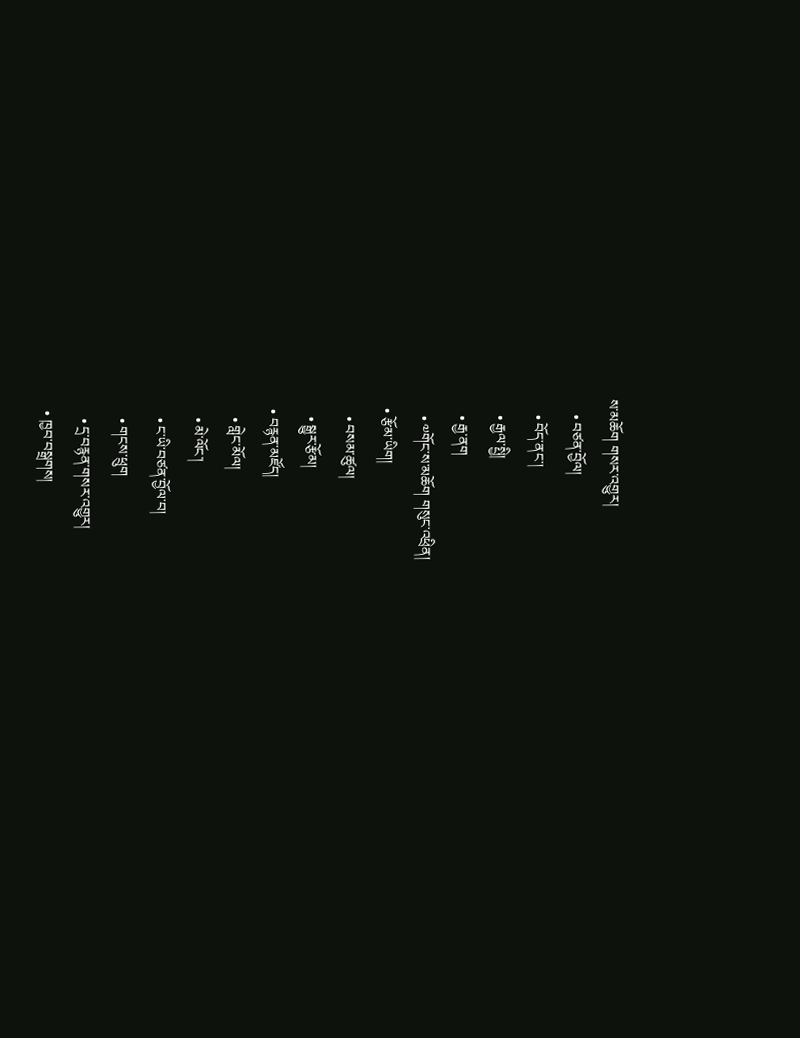ས་མཆོག གསར་འགྱུར།
    • བཙན་བྱོལ།
    • བོད་ནང་།
    • རྒྱལ་སྤྱི།
    • རྒྱ་ནག
    • ༧གོང་ས་མཆོག གསུང་འཕྲིན།
  • རྩོམ་ཡིག།
    • བསམ་ཚུལ།
    • སྒྱུར་རྩོམ།
  • བརྙན་མཛོད།
    • གླེང་མོལ།
    • མེ་ལོང་།
    • ང་ཡི་བཙན་བྱོལ་བ།
    • གངས་ཕྲུག
    • དྲ་བརྙན་གསར་འགྱུར།
  • ཁྱབ་བསྒྲགས།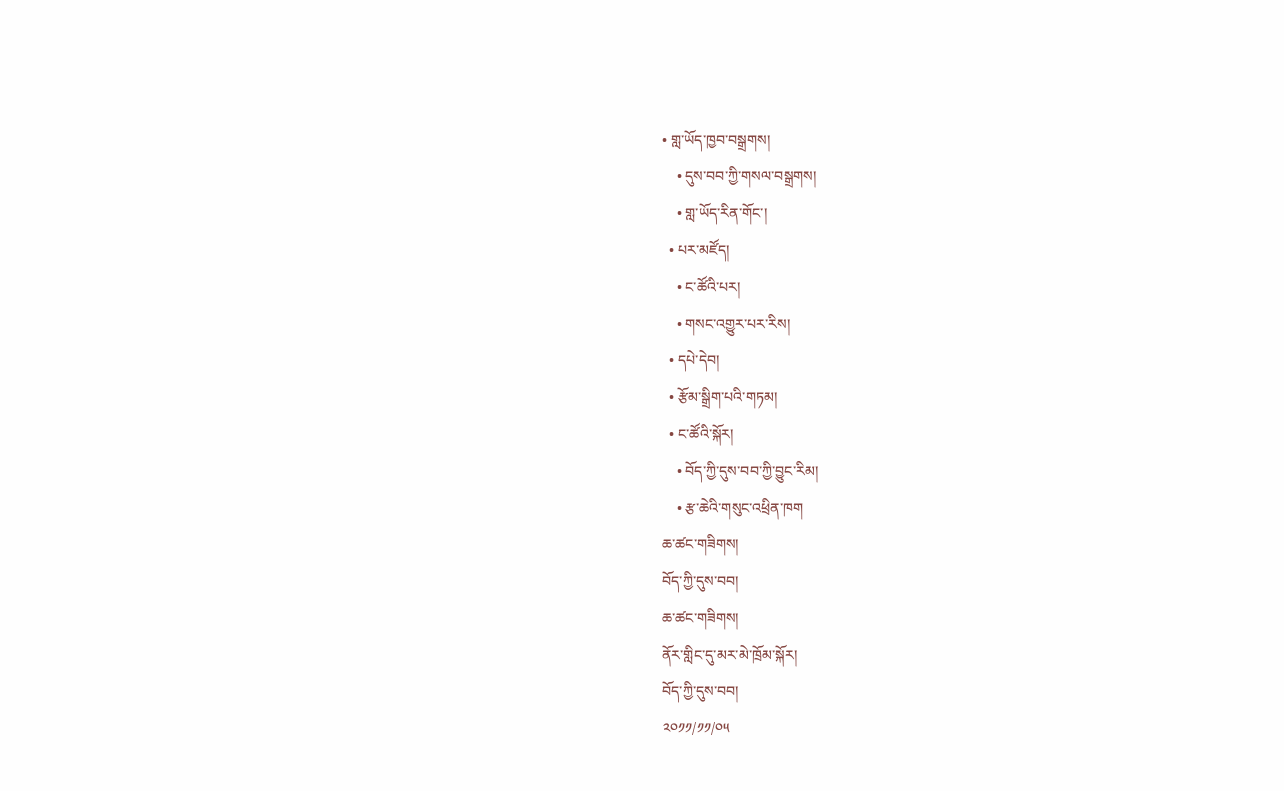• གླ་ཡོད་ཁྱབ་བསྒྲགས།
    • དུས་བབ་ཀྱི་གསལ་བསྒྲགས།
    • གླ་ཡོད་རིན་གོང་།
  • པར་མཛོད།
    • ང་ཚོའི་པར།
    • གསང་འགྱུར་པར་རིས།
  • དཔེ་དེབ།
  • རྩོམ་སྒྲིག་པའི་གཏམ།
  • ང་ཚོའི་སྐོར།
    • བོད་ཀྱི་དུས་བབ་ཀྱི་བྱུང་རིམ།
    • རྩ་ཆེའི་གསུང་འཕྲིན་ཁག
ཆ་ཚང་གཟིགས།
བོད་ཀྱི་དུས་བབ།
ཆ་ཚང་གཟིགས།
ནོར་གླིང་དུ་མར་མེ་ཁྲོམ་སྐོར།
བོད་ཀྱི་དུས་བབ།
༢༠༡༡/༡༡/༠༥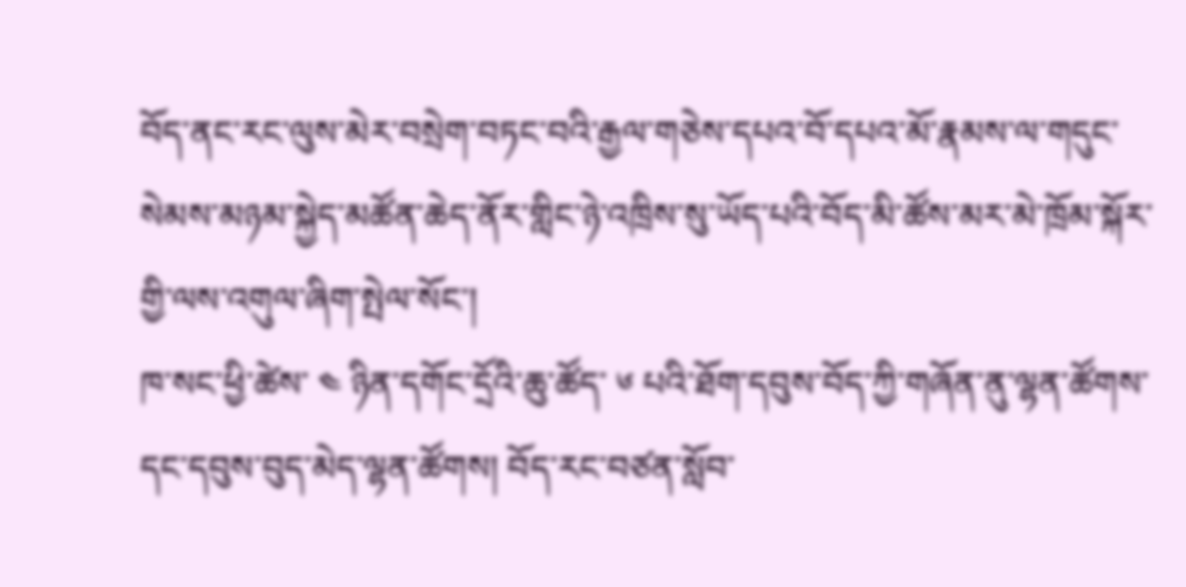བོད་ནང་རང་ལུས་མེར་བསྲེག་བཏང་བའི་རྒྱལ་གཅེས་དཔའ་བོ་དཔའ་མོ་རྣམས་ལ་གདུང་སེམས་མཉམ་སྐྱེད་མཚོན་ཆེད་ནོར་གླིང་ཉེ་འཁྲིས་སུ་ཡོད་པའི་བོད་མི་ཚོས་མར་མེ་ཁྲོམ་སྐོར་གྱི་ལས་འགུལ་ཞིག་སྤེལ་སོང་།
ཁ་སང་ཕྱི་ཚེས་ ༤ ཉིན་དགོང་དྲོའི་ཆུ་ཚོད་ ༦ པའི་ཐོག་དབུས་བོད་ཀྱི་གཞོན་ནུ་ལྷན་ཚོགས་དང་དབུས་བུད་མེད་ལྷན་ཚོགས། བོད་རང་བཙན་སློབ་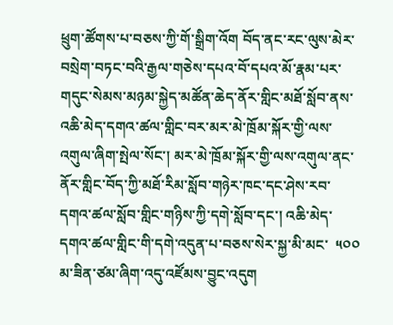ཕྲུག་ཚོགས་པ་བཅས་ཀྱི་གོ་སྒྲིག་འོག བོད་ནང་རང་ལུས་མེར་བསྲེག་བཏང་བའི་རྒྱལ་གཅེས་དཔའ་བོ་དཔའ་མོ་རྣམ་པར་གདུང་སེམས་མཉམ་སྐྱེད་མཚོན་ཆེད་ནོར་གླིང་མཐོ་སློབ་ནས་འཆི་མེད་དགའ་ཚལ་གླིང་བར་མར་མེ་ཁྲོམ་སྐོར་གྱི་ལས་འགུལ་ཞིག་སྤེལ་སོང་། མར་མེ་ཁྲོམ་སྐོར་གྱི་ལས་འགུལ་ནང་ནོར་གླིང་བོད་ཀྱི་མཐོ་རིམ་སློབ་གཉེར་ཁང་དང་ཤེས་རབ་དགའ་ཚལ་སློབ་གླིང་གཉིས་ཀྱི་དགེ་སློབ་དང་། འཆི་མེད་དགའ་ཚལ་གླིང་གི་དགེ་འདུན་པ་བཅས་སེར་སྐྱ་མི་མང་  ༥༠༠ མ་ཟིན་ཙམ་ཞིག་འདུ་འཛོམས་བྱུང་འདུག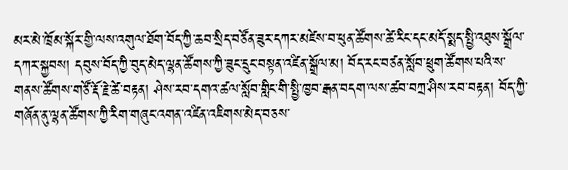མར་མེ་ཁྲོམ་སྐོར་གྱི་ལས་འགུལ་ཐོག་བོད་ཀྱི་ཆབ་སྲིད་བཙོན་ཟུར་དཀར་མཛེས་བ་ཕུན་ཚོགས་ཚེ་རིང་དང་མདོ་སྨད་སྤྱི་འཐུས་སྒྲོལ་དཀར་སྐྱབས། དབུས་བོད་ཀྱི་བུད་མེད་ལྷན་ཚོགས་ཀྱི་ཟུང་དྲུང་བསྟན་འཛིན་སྒྲོལ་མ། བོད་རང་བཙན་སློབ་ཕྲུག་ཚོགས་པའི་ས་གནས་ཚོགས་གཙོ་རྡོ་རྗེ་ཚེ་བརྟན། ཤེས་རབ་དགའ་ཚལ་སློབ་གླིང་གི་སྤྱི་ཁྱབ་རྒན་བདག་ལས་ཚབ་བཀྲ་ཤིས་རབ་བརྟན། བོད་ཀྱི་གཞོན་ནུ་ལྷན་ཚོགས་ཀྱི་རིག་གཞུང་འགན་འཛིན་འཇིགས་མེད་བཅས་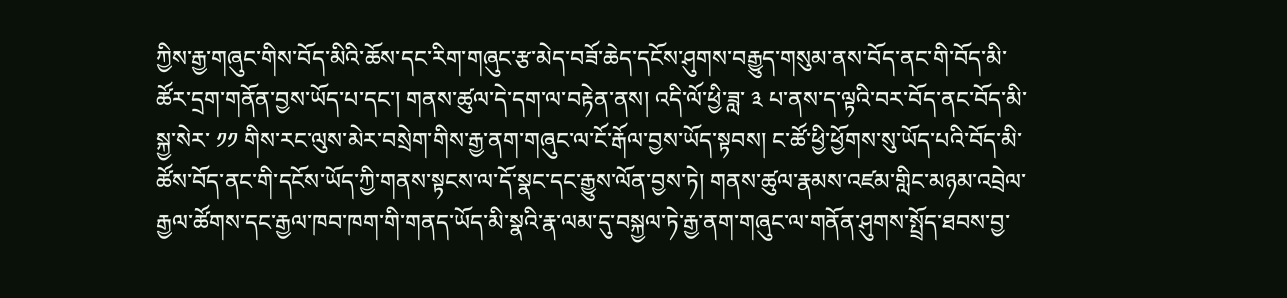ཀྱིས་རྒྱ་གཞུང་གིས་བོད་མིའི་ཆོས་དང་རིག་གཞུང་རྩ་མེད་བཟོ་ཆེད་དངོས་ཤུགས་བརྒྱུད་གསུམ་ནས་བོད་ནང་གི་བོད་མི་ཚོར་དྲག་གནོན་བྱས་ཡོད་པ་དང་། གནས་ཚུལ་དེ་དག་ལ་བརྟེན་ནས། འདི་ལོ་ཕྱི་ཟླ་ ༣ པ་ནས་ད་ལྟའི་བར་བོད་ནང་བོད་མི་སྐྱ་སེར་ ༡༡ གིས་རང་ལུས་མེར་བསྲེག་གིས་རྒྱ་ནག་གཞུང་ལ་ངོ་རྒོལ་བྱས་ཡོད་སྟབས། ང་ཚོ་ཕྱི་ཕྱོགས་སུ་ཡོད་པའི་བོད་མི་ཚོས་བོད་ནང་གི་དངོས་ཡོད་ཀྱི་གནས་སྟངས་ལ་དོ་སྣང་དང་རྒྱུས་ལོན་བྱས་ཏེ། གནས་ཚུལ་རྣམས་འཛམ་གླིང་མཉམ་འབྲེལ་རྒྱལ་ཚོགས་དང་རྒྱལ་ཁབ་ཁག་གི་གནད་ཡོད་མི་སྣའི་རྣ་ལམ་དུ་བསྐྱལ་ཏེ་རྒྱ་ནག་གཞུང་ལ་གནོན་ཤུགས་སྤྲོད་ཐབས་བྱ་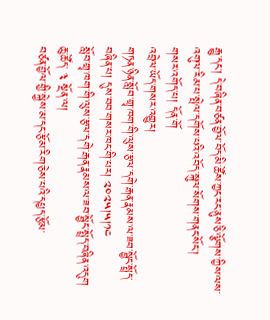རྒྱུ་དང་། དེ་བཞིན་བཙན་བྱོལ་བོད་མི་ཚོས་ཀྱང་རང་ནུས་ཅི་ལྕོགས་ཀྱིས་ལས་འགུལ་རིམ་པ་སྤེལ་དགོས་པའི་འབོད་སྐུལ་སོགས་གནང་སོང་།
གསར་འགོད་པ། དོན་གོ
འབྲེལ་ཡོད་གསར་འགྱུར།
གཏན་ཉིན་སློབ་གྲྭ་ཁག་གི་ལུས་རྩལ་དགེ་རྒན་རྣམས་ལ་ཟབ་སྦྱོང་སྤྲོད་བཞིན་པ། དུས་བབ་གསར་ཁང་གི་པར། ༢༠༢༥།༥།༡༤
སློབ་གྲྭ་ཁག་གི་ལུས་རྩལ་དགེ་རྒན་རྣམས་ལ་ཟབ་སྦྱོང་སྤྲོད་བཞིན་འདུག
ཆུ་ཚོད་ ༣ སྔོན་ལ།
བཙན་བྱོལ་གྱི་སྐྱེས་མ་དང་རྩོམ་རིག་ཅེས་པའི་དཔྱད་རྩོམ་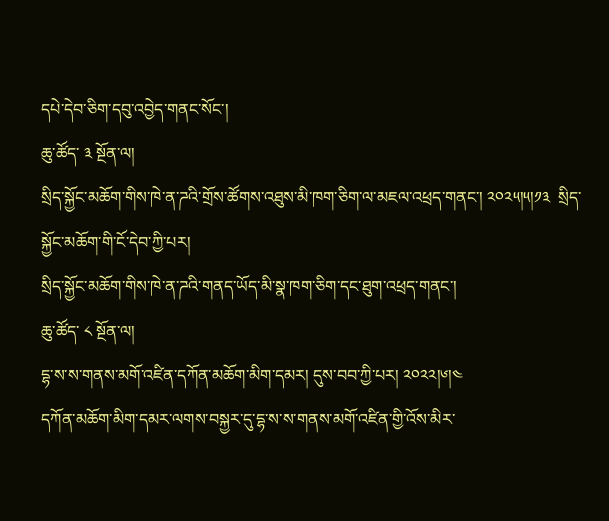དཔེ་དེབ་ཅིག་དབུ་འབྱེད་གནང་སོང་།
ཆུ་ཚོད་ ༣ སྔོན་ལ།
སྲིད་སྐྱོང་མཆོག་གིས་ཁེ་ན་ཌའི་གྲོས་ཚོགས་འཐུས་མི་ཁག་ཅིག་ལ་མཇལ་འཕྲད་གནང་། ༢༠༢༥།༥།༡༣  སྲིད་སྐྱོང་མཆོག་གི་ངོ་དེབ་ཀྱི་པར།
སྲིད་སྐྱོང་མཆོག་གིས་ཁེ་ན་ཌའི་གནད་ཡོད་མི་སྣ་ཁག་ཅིག་དང་ཐུག་འཕྲད་གནང་།
ཆུ་ཚོད་ ༨ སྔོན་ལ།
དྷ་ས་ས་གནས་མགོ་འཛིན་དཀོན་མཆོག་མིག་དམར། དུས་བབ་ཀྱི་པར། ༢༠༢༢།༦།༤
དཀོན་མཆོག་མིག་དམར་ལགས་བསྐྱར་དུ་དྷ་ས་ས་གནས་མགོ་འཛིན་གྱི་འོས་མིར་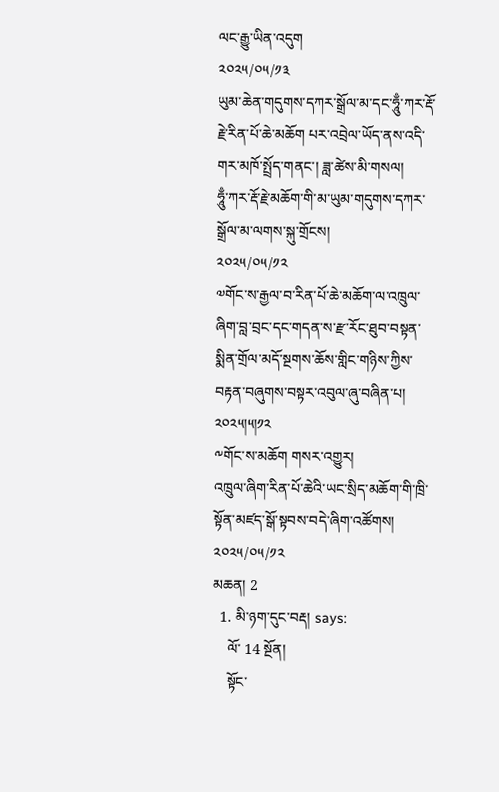ལང་རྒྱུ་ཡིན་འདུག
༢༠༢༥/༠༥/༡༣
ཡུམ་ཆེན་གདུགས་དཀར་སྒྲོལ་མ་དང་ཧཱུྃ་ཀར་རྡོ་རྗེ་རིན་པོ་ཆེ་མཆོག པར་འབྲེལ་ཡོད་ནས་འདི་གར་མཁོ་སྤྲོད་གནང་། ཟླ་ཚེས་མི་གསལ།
ཧཱུྃ་ཀར་རྡོ་རྗེ་མཆོག་གི་མ་ཡུམ་གདུགས་དཀར་སྒྲོལ་མ་ལགས་སྐུ་གྲོངས།
༢༠༢༥/༠༥/༡༢
༧གོང་ས་རྒྱལ་བ་རིན་པོ་ཆེ་མཆོག་ལ་འཁྲུལ་ཞིག་བླ་བྲང་དང་གདན་ས་རྫ་རོང་ཐུབ་བསྟན་སྨིན་གྲོལ་མདོ་སྔགས་ཆོས་གླིང་གཉིས་ཀྱིས་བརྟན་བཞུགས་བསྟར་འབུལ་ཞུ་བཞིན་པ། ༢༠༢༥།༥།༡༢
༸གོང་ས་མཆོག གསར་འགྱུར།
འཁྲུལ་ཞིག་རིན་པོ་ཆེའི་ཡང་སྲིད་མཆོག་གི་ཁྲི་སྟོན་མཛད་སྒོ་སྟབས་བདེ་ཞིག་འཚོགས།
༢༠༢༥/༠༥/༡༢
མཆན། 2
  1. མི་ཉག་དུང་བརྡ། says:
    ལོ་ 14 སྔོན།
    སྟོང་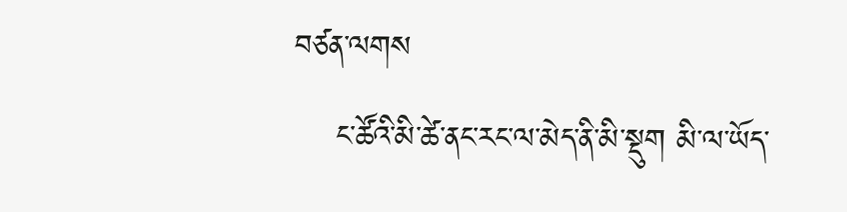བཙན་ལགས
    ང་ཚོའི་མི་ཚེ་ནང་རང་ལ་མེད་ནི་མི་སྡུག མི་ལ་ཡོད་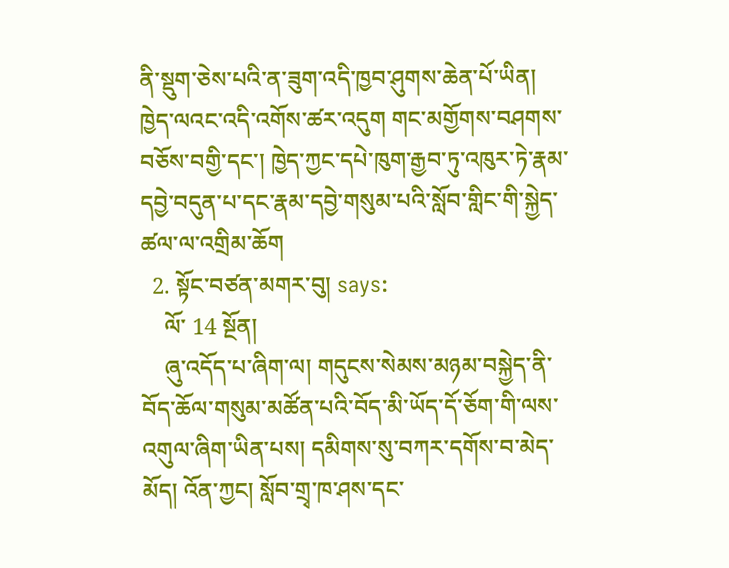ནི་སྡུག་ཅེས་པའི་ན་ཟུག་འདི་ཁྱབ་ཤུགས་ཆེན་པོ་ཡིན། ཁྱེད་ལའང་འདི་འགོས་ཚར་འདུག གང་མགྱོགས་བཤགས་བཅོས་བགྱི་དང་། ཁྱེད་ཀྱང་དཔེ་ཁུག་རྒྱབ་ཏུ་འཁུར་ཏེ་རྣམ་དབྱེ་བདུན་པ་དང་རྣམ་དབྱེ་གསུམ་པའི་སློབ་གླིང་གི་སྐྱེད་ཚལ་ལ་འགྲིམ་ཆོག
  2. སྟོང་བཙན་མགར་བུ། says:
    ལོ་ 14 སྔོན།
    ཞུ་འདོད་པ་ཞིག་ལ། གདུངས་སེམས་མཉམ་བསྐྱེད་ནི་བོད་ཆོལ་གསུམ་མཚོན་པའི་བོད་མི་ཡོད་དོ་ཅོག་གི་ལས་འགུལ་ཞིག་ཡིན་པས། དམིགས་སུ་བཀར་དགོས་བ་མེད་མོད། འོན་ཀྱང། སློབ་གྲྭ་ཁ་ཤས་དང་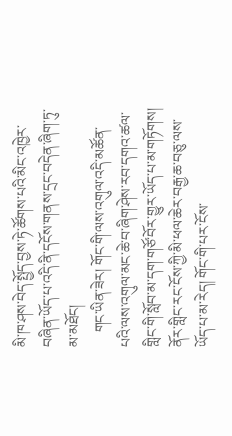མི་ཁ་ཤས་བེད་སྤྱོད་བྱས་ཏེ་ཚོགས་པའི་མིང་འཁྱེར་བཞིན་ཡོད་པ་འདི་ནི་དངོས་གནས་དྲང་བདེན་ཞིག་ཏུ་མ་མཐོང།
    གང་ཡིན་ཟེར། གོང་གི་ལས་འགུལ་འདི་མཚོན་པའི་ལས་འགུལ་མང་ཆེ་བ་ཞིག་ཤེས་རབ་དགའ་ཚལ་གླིང་གི་སློབ་མ་དག་གཙོ་བོར་གྱུར་ཡོད་པ་མ་གཏོགས། ནོར་གླིང་རང་ངོས་ཀྱི་མི་ཕལ་ཆེར་བརྒྱ་ཆ་བཅུ་ལས་ཡོད་པ་མ་རེད། གོང་གི་པར་ངོས་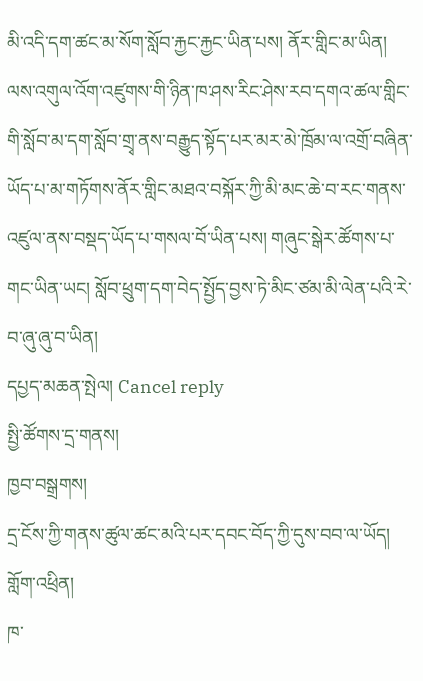མི་འདི་དག་ཚང་མ་སོག་སློབ་རྐྱང་རྐྱང་ཡིན་པས། ནོར་གླིང་མ་ཡིན། ལས་འགུལ་འོག་འཛུགས་གི་ཉིན་ཁ་ཤས་རིང་ཤེས་རབ་དགའ་ཚལ་གླིང་གི་སློབ་མ་དག་སློབ་གྲྭ་ནས་བརྒྱུད་སྟོད་པར་མར་མེ་ཁྲོམ་ལ་འགྲོ་བཞིན་ཡོད་པ་མ་གཏོགས་ནོར་གླིང་མཐའ་བསྐོར་ཀྱི་མི་མང་ཆེ་བ་རང་གནས་འཛུལ་ནས་བསྡད་ཡོད་པ་གསལ་བོ་ཡིན་པས། གཞུང་སྒེར་ཚོགས་པ་གང་ཡིན་ཡང། སློབ་ཕྲུག་དག་བེད་སྤྱོད་བྱས་ཏེ་མིང་ཙམ་མི་ལེན་པའི་རེ་བ་ཞུ་ཞུ་བ་ཡིན།
དཔྱད་མཆན་སྤེལ། Cancel reply
སྤྱི་ཚོགས་དྲ་གནས།
ཁྱབ་བསྒྲགས།
དྲ་ངོས་ཀྱི་གནས་ཚུལ་ཚང་མའི་པར་དབང་བོད་ཀྱི་དུས་བབ་ལ་ཡོད།
གློག་འཕྲིན།
ཁ་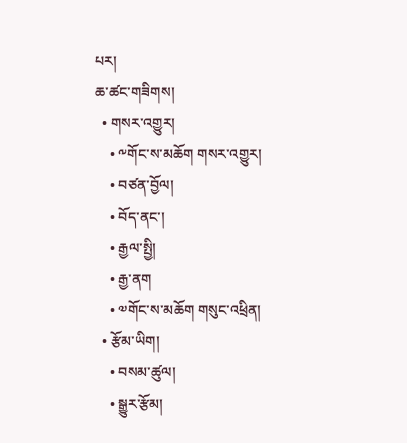པར།
ཆ་ཚང་གཟིགས།
  • གསར་འགྱུར།
    • ༸གོང་ས་མཆོག གསར་འགྱུར།
    • བཙན་བྱོལ།
    • བོད་ནང་།
    • རྒྱལ་སྤྱི།
    • རྒྱ་ནག
    • ༧གོང་ས་མཆོག གསུང་འཕྲིན།
  • རྩོམ་ཡིག།
    • བསམ་ཚུལ།
    • སྒྱུར་རྩོམ།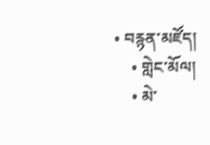• བརྙན་མཛོད།
    • གླེང་མོལ།
    • མེ་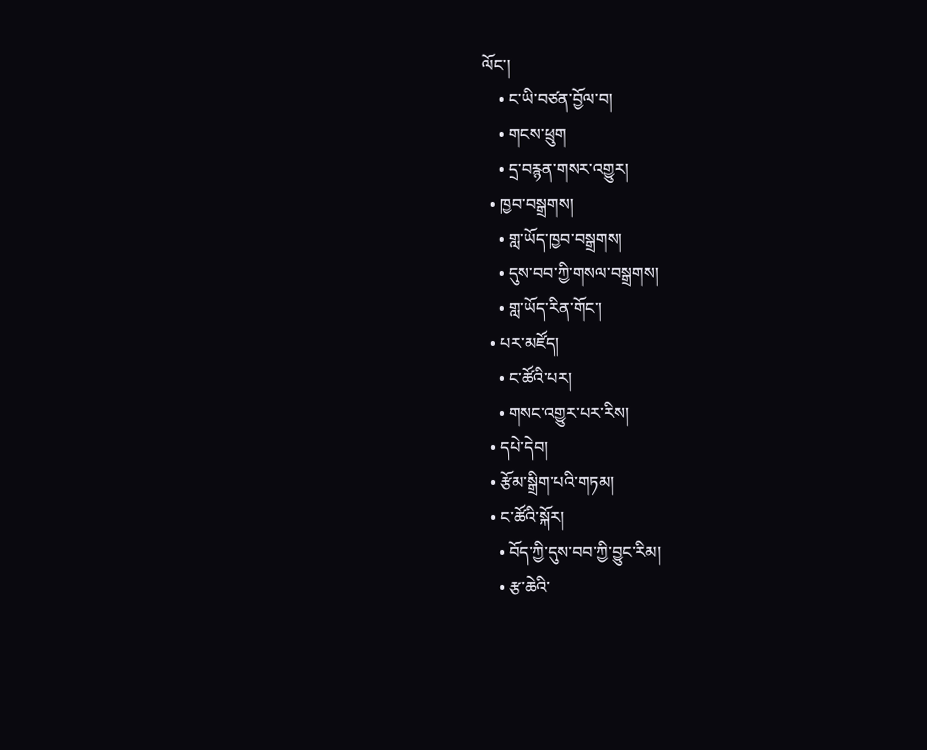ལོང་།
    • ང་ཡི་བཙན་བྱོལ་བ།
    • གངས་ཕྲུག
    • དྲ་བརྙན་གསར་འགྱུར།
  • ཁྱབ་བསྒྲགས།
    • གླ་ཡོད་ཁྱབ་བསྒྲགས།
    • དུས་བབ་ཀྱི་གསལ་བསྒྲགས།
    • གླ་ཡོད་རིན་གོང་།
  • པར་མཛོད།
    • ང་ཚོའི་པར།
    • གསང་འགྱུར་པར་རིས།
  • དཔེ་དེབ།
  • རྩོམ་སྒྲིག་པའི་གཏམ།
  • ང་ཚོའི་སྐོར།
    • བོད་ཀྱི་དུས་བབ་ཀྱི་བྱུང་རིམ།
    • རྩ་ཆེའི་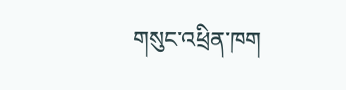གསུང་འཕྲིན་ཁག